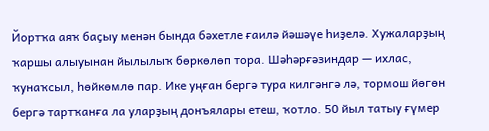Йортҡа аяҡ баҫыу менән бында бәхетле ғаилә йәшәүе һиҙелә. Хужаларҙың ҡаршы алыуынан йылылыҡ бөркөлөп тора. Шәһәрғәзиндар — ихлас, ҡунаҡсыл, һөйкөмлө пар. Ике уңған бергә тура килгәнгә лә, тормош йөгөн бергә тартҡанға ла уларҙың донъялары етеш, ҡотло. 50 йыл татыу ғүмер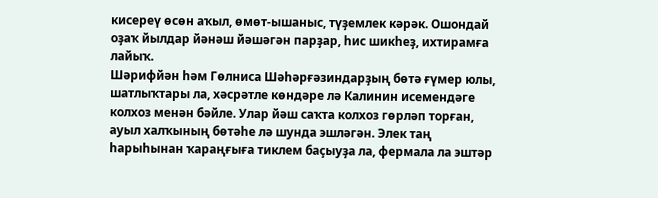кисереү өсөн аҡыл, өмөт-ышаныс, түҙемлек кәрәк. Ошондай оҙаҡ йылдар йәнәш йәшәгән парҙар, һис шикһеҙ, ихтирамға лайыҡ.
Шәрифйән һәм Гөлниса Шәһәрғәзиндарҙың бөтә ғүмер юлы, шатлыҡтары ла, хәсрәтле көндәре лә Калинин исемендәге колхоз менән бәйле. Улар йәш саҡта колхоз гөрләп торған, ауыл халҡының бөтәһе лә шунда эшләгән. Элек таң һарыһынан ҡараңғыға тиклем баҫыуҙа ла, фермала ла эштәр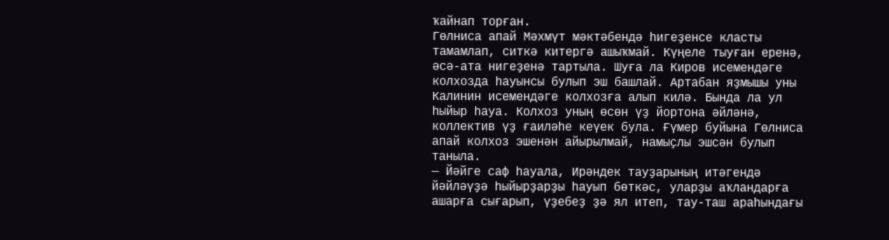ҡайнап торған.
Гөлниса апай Мәхмүт мәктәбендә һигеҙенсе класты тамамлап, ситкә китергә ашыҡмай. Күңеле тыуған еренә, әсә-ата нигеҙенә тартыла. Шуға ла Киров исемендәге колхозда һауынсы булып эш башлай. Артабан яҙмышы уны Калинин исемендәге колхозға алып килә. Бында ла ул һыйыр һауа. Колхоз уның өсөн үҙ йортона әйләнә, коллектив үҙ ғаиләһе кеүек була. Ғүмер буйына Гөлниса апай колхоз эшенән айырылмай, намыҫлы эшсән булып таныла.
— Йәйге саф һауала, Ирәндек тауҙарының итәгендә йәйләүҙә һыйырҙарҙы һауып бөткәс, уларҙы аҡландарға ашарға сығарып, үҙебеҙ ҙә ял итеп, тау-таш араһындағы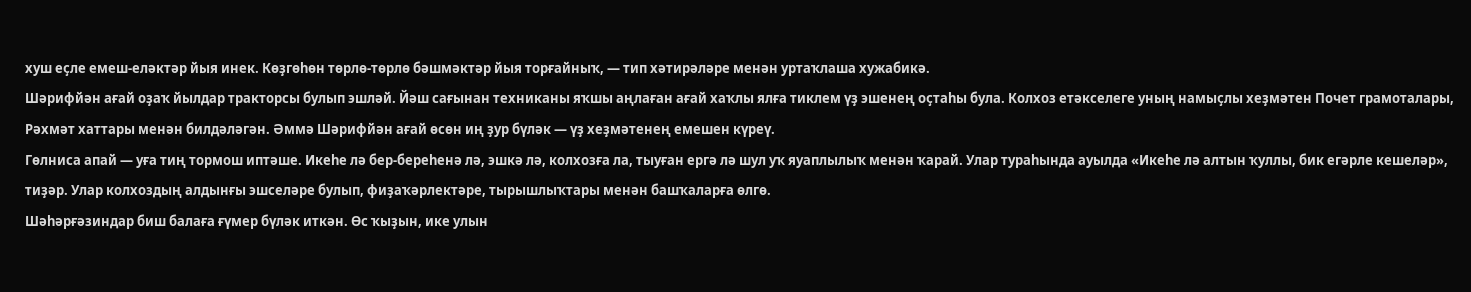хуш еҫле емеш-еләктәр йыя инек. Көҙгөһөн төрлө-төрлө бәшмәктәр йыя торғайныҡ, — тип хәтирәләре менән уртаҡлаша хужабикә.
Шәрифйән ағай оҙаҡ йылдар тракторсы булып эшләй. Йәш сағынан техниканы яҡшы аңлаған ағай хаҡлы ялға тиклем үҙ эшенең оҫтаһы була. Колхоз етәкселеге уның намыҫлы хеҙмәтен Почет грамоталары, Рәхмәт хаттары менән билдәләгән. Әммә Шәрифйән ағай өсөн иң ҙур бүләк — үҙ хеҙмәтенең емешен күреү.
Гөлниса апай — уға тиң тормош иптәше. Икеһе лә бер-береһенә лә, эшкә лә, колхозға ла, тыуған ергә лә шул уҡ яуаплылыҡ менән ҡарай. Улар тураһында ауылда «Икеһе лә алтын ҡуллы, бик егәрле кешеләр», тиҙәр. Улар колхоздың алдынғы эшселәре булып, фиҙаҡәрлектәре, тырышлыҡтары менән башҡаларға өлгө.
Шәһәрғәзиндар биш балаға ғүмер бүләк иткән. Өс ҡыҙын, ике улын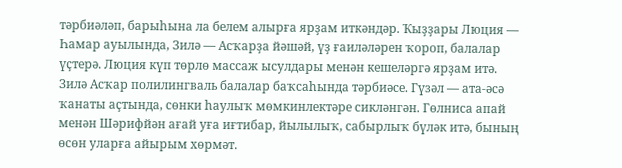тәрбиәләп, барыһына ла белем алырға ярҙам иткәндәр. Ҡыҙҙары Люция — Һамар ауылында, Зилә — Асҡарҙа йәшәй, үҙ ғаиләләрен ҡороп, балалар үҫтерә. Люция күп төрлө массаж ысулдары менән кешеләргә ярҙам итә. Зилә Асҡар полилингваль балалар баҡсаһында тәрбиәсе. Гүзәл — ата-әсә ҡанаты аҫтында, сөнки һаулыҡ мөмкинлектәре сикләнгән. Гөлниса апай менән Шәрифйән ағай уға иғтибар, йылылыҡ, сабырлыҡ бүләк итә, бының өсөн уларға айырым хөрмәт.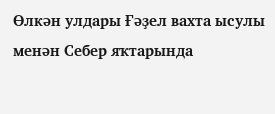Өлкән улдары Ғәҙел вахта ысулы менән Себер яҡтарында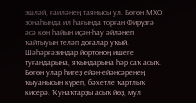эшләй, ғаиләнең таянысы ул. Бөгөн МХО зонаһында ил һағында торған Фирүзгә әсә көн һайын иҫән-һау әйләнеп ҡайтыуын теләп доғалар уҡый.
Шәһәрғәзиндар йортоноң ишеге туғандарына, яҡындарына һәр саҡ асыҡ. Бөгөн улар һигеҙ ейән-ейәнсәренең ҡыуанысын күреп, бәхетле ҡартлыҡ кисерә. Ҡунаҡтарҙы асыҡ йөҙ, мул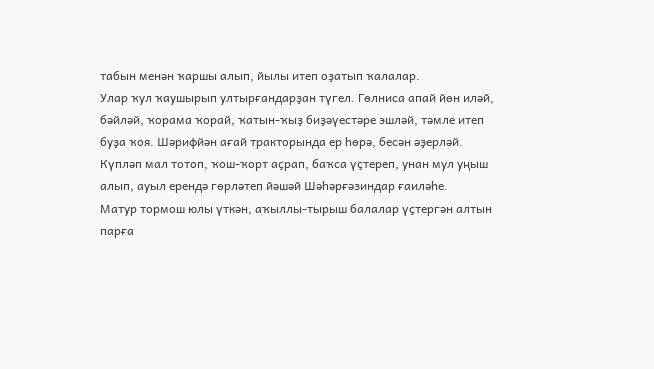табын менән ҡаршы алып, йылы итеп оҙатып ҡалалар.
Улар ҡул ҡаушырып ултырғандарҙан түгел. Гөлниса апай йөн иләй, бәйләй, ҡорама ҡорай, ҡатын-ҡыҙ биҙәүестәре эшләй, тәмле итеп буҙа ҡоя. Шәрифйән ағай тракторында ер һөрә, бесән әҙерләй.
Күпләп мал тотоп, ҡош-ҡорт аҫрап, баҡса үҫтереп, унан мул уңыш алып, ауыл ерендә гөрләтеп йәшәй Шәһәрғәзиндар ғаиләһе.
Матур тормош юлы үткән, аҡыллы-тырыш балалар үҫтергән алтын парға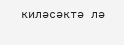киләсәктә лә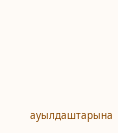ауылдаштарына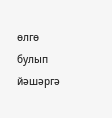өлгө булып йәшәргә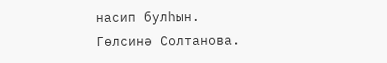насип булһын.
Гөлсинә Солтанова.